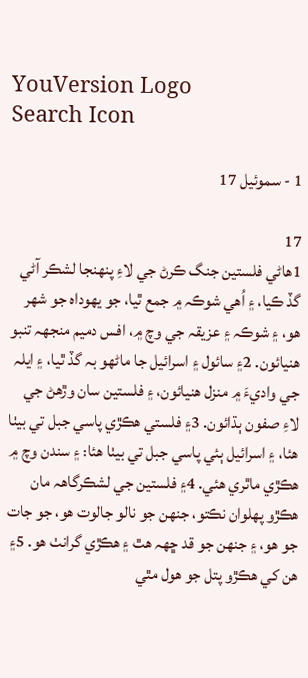YouVersion Logo
Search Icon

1 - سموئيل 17

17
1هاڻي فلستين جنگ ڪرڻ جي لاءِ پنهنجا لشڪر آڻي گڏ ڪيا، ۽ اُهي شوڪہ ۾ جمع ٿيا، جو يهوداہ جو شهر هو، ۽ شوڪہ ۽ عزيقہ جي وچ ۾، افس دميم منجهہ تنبو هنيائون. 2۽ سائول ۽ اسرائيل جا ماڻهو بہ گڏ ٿيا، ۽ ايلہ جي واديءَ ۾ منزل هنيائون، ۽ فلستين سان وڙهڻ جي لاءِ صفون ٻڌائون. 3۽ فلستي هڪڙي پاسي جبل تي بيٺا هئا، ۽ اسرائيل ٻئي پاسي جبل تي بيٺا هئا: ۽ سندن وچ ۾ هڪڙي ماٿري هئي. 4۽ فلستين جي لشڪرگاهہ مان هڪڙو پهلوان نڪتو، جنهن جو نالو جالوت هو، جو جات جو هو، ۽ جنهن جو قد ڇهہ هٿ ۽ هڪڙي گرانٺ هو. 5۽ هن کي هڪڙو پتل جو هول مٿي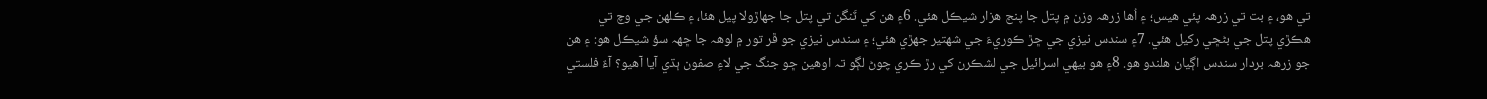تي هو، ۽ بت تي زرهہ پئي هيس؛ ۽ اُها زرهہ وزن ۾ پتل جا پنج هزار شيڪل هئي. 6۽ هن کي ٽَنگن تي پتل جا جهاڙولا پيل هئا، ۽ ڪلهن جي وچ تي هڪڙي پتل جي بڻڇي رکيل هئي. 7۽ سندس نيزي جي ڇڙ ڪوريءَ جي شهتير جهڙي هئي؛ ۽ سندس نيزي جو ڦر تور ۾ لوهہ جا ڇهہ سؤ شيڪل هو: ۽ هن جو زرهہ بردار سندس اڳيان هلندو هو. 8۽ هو بيهي اسرائيل جي لشڪرن کي رڙ ڪري چوڻ لڳو تہ اوهين ڇو جنگ جي لاءِ صفون ٻڌي آيا آهيو؟ آءٌ فلستي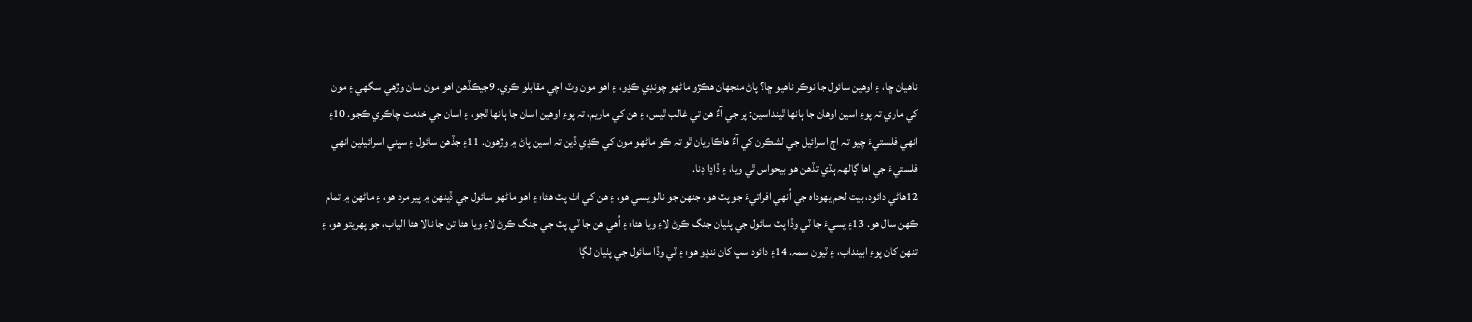ناهيان ڇا، ۽ اوهين سائول جا نوڪر ناهيو ڇا؟ پاڻ منجهان هڪڙو ماڻهو چونڊي ڪڍو، ۽ اهو مون وٽ اچي مقابلو ڪري. 9جيڪڏهن اهو مون سان وڙهي سگهي ۽ مون کي ماري تہ پوءِ اسين اوهان جا ٻانها ٿينداسين: پر جي آءٌ هن تي غالب ٿيس، ۽ هن کي ماريم، تہ پوءِ اوهين اسان جا ٻانها ٿجو، ۽ اسان جي خدمت چاڪري ڪجو. 10۽ انهي فلستيءَ چيو تہ اڄ اسرائيل جي لشڪرن کي آءٌ هاڪاريان ٿو تہ ڪو ماڻهو مون کي ڪڍي ڏين تہ اسين پاڻ ۾ وڙهون. 11۽ جڏهن سائول ۽ سڀني اسرائيلين انهي فلستيءَ جي اها ڳالهہ ٻڌي تڏهن هو بيحواس ٿي ويا، ۽ ڏاڍا ڊنا.
12هاڻي دائود، بيت لحم يهوداہ جي اُنهي افراتيءَ جو پٽ هو، جنهن جو نالو يسي هو، ۽ هن کي اٺ پٽ هئا: ۽ اهو ماڻهو سائول جي ڏينهن ۾ پير مرد هو، ۽ ماڻهن ۾ تمام ڪهن سال هو. 13۽ يسيءَ جا ٽي وڏا پٽ سائول جي پٺيان جنگ ڪرڻ لاءِ ويا هئا: ۽ اُهي هن جا ٽي پٽ جي جنگ ڪرڻ لاءِ ويا هئا تن جا نالا هئا الياب، جو پهريتو هو، ۽ تنهن کان پوءِ ابينداب، ۽ ٽيون سمہ. 14۽ دائود سڀ کان ننڍو هو: ۽ ٽي وڏا سائول جي پٺيان لڳا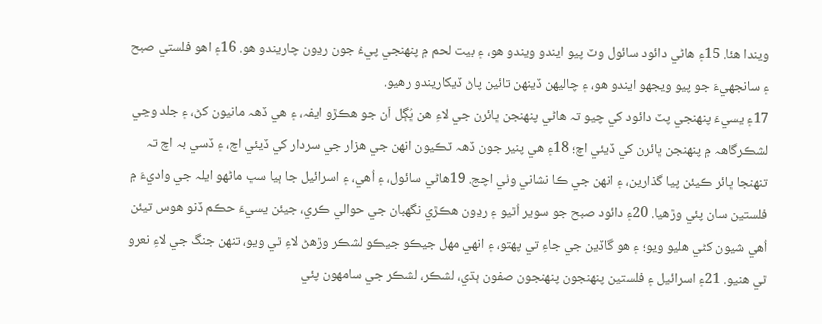ويندا هئا. 15۽ هاڻي دائود سائول وٽ پيو ايندو ويندو هو، ۽ بيت لحم ۾ پنهنجي پيءُ جون رڍون چاريندو هو. 16۽ اهو فلستي صبح ۽ سانجهيءَ جو پيو ويجهو ايندو هو، ۽ چاليهن ڏينهن تائين پاڻ ڏيکاريندو رهيو.
17۽ يسيءَ پنهنجي پٽ دائود کي چيو تہ هاڻي پنهنجن ڀائرن جي لاءِ هن ڀُڳل اَن جو هڪڙو ايفہ، ۽ هي ڏهہ مانيون کڻ، ۽ جلد وڃي لشڪرگاهہ ۾ پنهنجن ڀائرن کي ڏيئي اچ؛ 18۽ هي پنير جون ڏهہ ٽڪيون انهن جي هزار جي سردار کي ڏيئي اچ، ۽ ڏسي بہ اچ تہ تنهنجا ڀائر ڪيئن پيا گذارين، ۽ انهن جي ڪا نشاني وٺي اچج. 19هاڻي سائول، ۽ اُهي، ۽ اسرائيل جا ٻيا سڀ ماڻهو ايلہ جي واديءَ ۾ فلستين سان پئي وڙهيا. 20۽ دائود صبح جو سوير اُٿيو ۽ رڍون هڪڙي نگهبان جي حوالي ڪري، جيئن يسيءَ حڪم ڏنو هوس تيئن اُهي شيون کڻي هليو ويو؛ ۽ هو گاڏين جي جاءِ تي پهتو، ۽ انهي مهل جيڪو جيڪو لشڪر وڙهڻ لاءِ ٿي ويو، تنهن جنگ جي لاءِ نعرو ٿي هنيو. 21۽ اسرائيل ۽ فلستين پنهنجون پنهنجون صفون ٻڌي، لشڪر، لشڪر جي سامهون پئي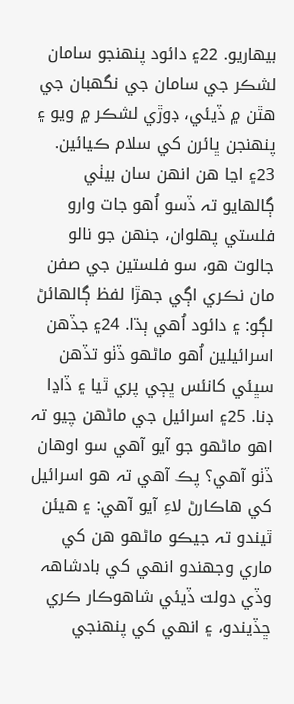بيهاريو. 22۽ دائود پنهنجو سامان لشڪر جي سامان جي نگهبان جي هٿن ۾ ڏيئي، ڊوڙي لشڪر ۾ ويو ۽ پنهنجن ڀائرن کي سلام ڪيائين. 23۽ اڃا هن انهن سان بيٺي ڳالهايو تہ ڏسو اُهو جات وارو فلستي پهلوان، جنهن جو نالو جالوت هو، سو فلستين جي صفن مان نڪري اڳي جهڙا لفظ ڳالهائڻ لڳو: ۽ دائود اُهي ٻڌا. 24۽ جڏهن اسرائيلين اُهو ماڻهو ڏٺو تڏهن سڀئي کانئس ڀڄي پري ٿيا ۽ ڏاڍا ڊنا. 25۽ اسرائيل جي ماڻهن چيو تہ اهو ماڻهو جو آيو آهي سو اوهان ڏٺو آهي؟ پڪ آهي تہ هو اسرائيل کي هاڪارڻ لاءِ آيو آهي: ۽ هيئن ٿيندو تہ جيڪو ماڻهو هن کي ماري وجهندو انهي کي بادشاهہ وڏي دولت ڏيئي شاهوڪار ڪري ڇڏيندو، ۽ انهي کي پنهنجي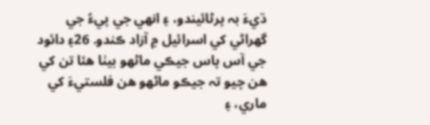ڌيءَ بہ پرڻائيندو، ۽ انهي جي پيءُ جي گهراڻي کي اسرائيل ۾ آزاد ڪندو. 26۽ دائود جي آس پاس جيڪي ماڻهو بيٺا هئا تن کي هن چيو تہ جيڪو ماڻهو هن فلستيءَ کي ماري، ۽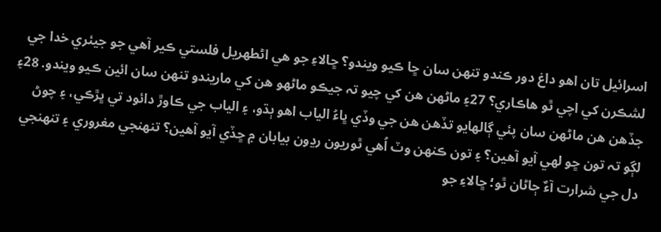اسرائيل تان اهو داغ دور ڪندو تنهن سان ڇا ڪيو ويندو؟ ڇالاءِ جو هي اڻطهريل فلستي ڪير آهي جو جيئري خدا جي لشڪرن کي اچي ٿو هاڪاري؟ 27۽ ماڻهن هن کي چيو تہ جيڪو ماڻهو هن کي ماريندو تنهن سان ائين ڪيو ويندو. 28۽ جڏهن هن ماڻهن سان پئي ڳالهايو تڏهن هن جي وڏي ڀاءُ الياب اهو ٻڌو، ۽ الياب جي ڪاوڙ دائود تي ڀڙڪي، ۽ چوڻ لڳو تہ تون ڇو لهي آيو آهين؟ ۽ تون ڪنهن وٽ اُهي ٿوريون رڍون بيابان ۾ ڇڏي آيو آهين؟ تنهنجي مغروري ۽ تنهنجي دل جي شرارت آءٌ ڄاڻان ٿو؛ ڇالاءِ جو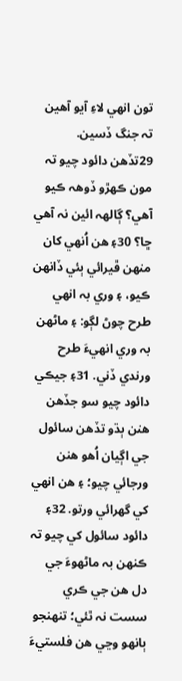تون انهي لاءِ آيو آهين تہ جنگ ڏسين. 29تڏهن دائود چيو تہ مون ڪهڙو ڏوهہ ڪيو آهي؟ ڳالهہ ائين نہ آهي ڇا؟ 30۽ هن اُنهي کان منهن ڦيرائي ٻئي ڏانهن ڪيو، ۽ وري بہ انهي طرح چوڻ لڳو: ۽ ماڻهن بہ وري انهيءَ طرح ورندي ڏني. 31۽ جيڪي دائود چيو سو جڏهن هنن ٻڌو تڏهن سائول جي اڳيان اُهو هنن ورجائي چيو؛ ۽ هن انهي کي گهرائي ورتو. 32۽ دائود سائول کي چيو تہ ڪنهن بہ ماڻهوءَ جي دل هن جي ڪري سست نہ ٿئي؛ تنهنجو ٻانهو وڃي هن فلستيءَ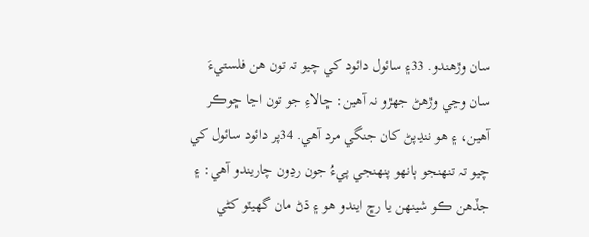سان وڙهندو. 33۽ سائول دائود کي چيو تہ تون هن فلستيءَ سان وڃي وڙهڻ جهڙو نہ آهين: ڇالاءِ جو تون اڃا ڇوڪر آهين، ۽ هو ننڍپڻ کان جنگي مرد آهي. 34پر دائود سائول کي چيو تہ تنهنجو ٻانهو پنهنجي پيءُ جون رڍون چاريندو آهي: ۽ جڏهن ڪو شينهن يا رڇ ايندو هو ۽ ڌڻ مان گهيٽو کڻي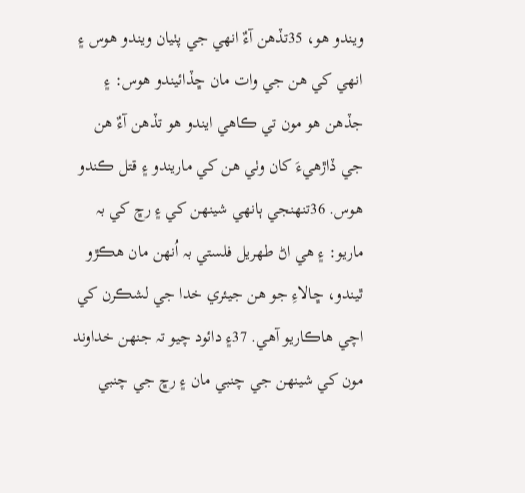ويندو هو، 35تڏهن آءٌ انهي جي پٺيان ويندو هوس ۽ انهي کي هن جي وات مان ڇڏائيندو هوس: ۽ جڏهن هو مون تي ڪاهي ايندو هو تڏهن آءٌ هن جي ڏاڙهيءَ کان وٺي هن کي ماريندو ۽ قتل ڪندو هوس. 36تنهنجي ٻانهي شينهن کي ۽ رڇ کي بہ ماريو: ۽ هي اڻ طهريل فلستي بہ اُنهن مان هڪڙو ٿيندو، ڇالاءِ جو هن جيئري خدا جي لشڪرن کي اچي هاڪاريو آهي. 37۽ دائود چيو تہ جنهن خداوند مون کي شينهن جي چنبي مان ۽ رڇ جي چنبي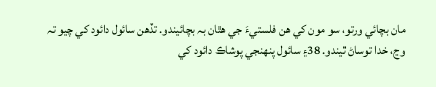مان بچائي ورتو، سو مون کي هن فلستيءَ جي هٿان بہ بچائيندو. تڏهن سائول دائود کي چيو تہ وڃ، خدا توساڻ ٿيندو. 38۽ سائول پنهنجي پوشاڪ دائود کي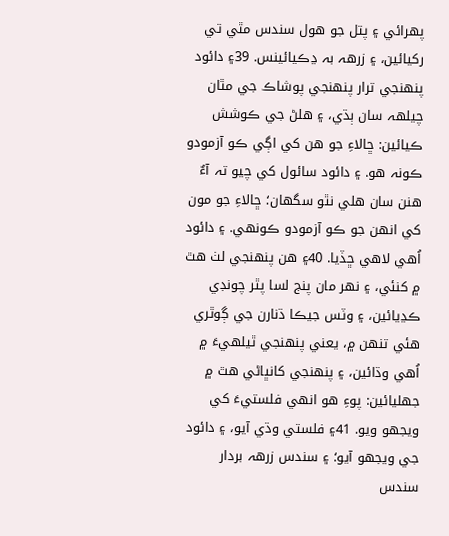پهرائي ۽ پتل جو هول سندس مٿي تي رکيائين، ۽ زرهہ بہ ڍڪيائينس. 39۽ دائود پنهنجي ترار پنهنجي پوشاڪ جي مٿان چيلهہ سان ٻڌي، ۽ هلڻ جي ڪوشش ڪيائين: ڇالاءِ جو هن کي اڳي ڪو آزمودو ڪونہ هو. ۽ دائود سائول کي چيو تہ آءٌ هنن سان هلي نٿو سگهان؛ ڇالاءِ جو مون کي انهن جو ڪو آزمودو ڪونهي. ۽ دائود اُهي لاهي ڇڏيا. 40۽ هن پنهنجي لٺ هٿ ۾ کنئي، ۽ نهر مان پنج لسا پٿر چونڊي ڪڍيائين، ۽ وٽس جيڪا ڌنارن جي ڳوٿري هئي تنهن ۾، يعني پنهنجي ٿيلهيءَ ۾ اُهي وڌائين، ۽ پنهنجي کانڀاڻي هٿ ۾ جهليائين: پوءِ هو انهي فلستيءَ کي ويجهو ويو. 41۽ فلستي وڌي آيو، ۽ دائود جي ويجهو آيو؛ ۽ سندس زرهہ بردار سندس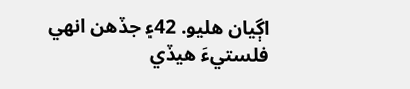اڳيان هليو. 42۽ جڏهن انهي فلستيءَ هيڏي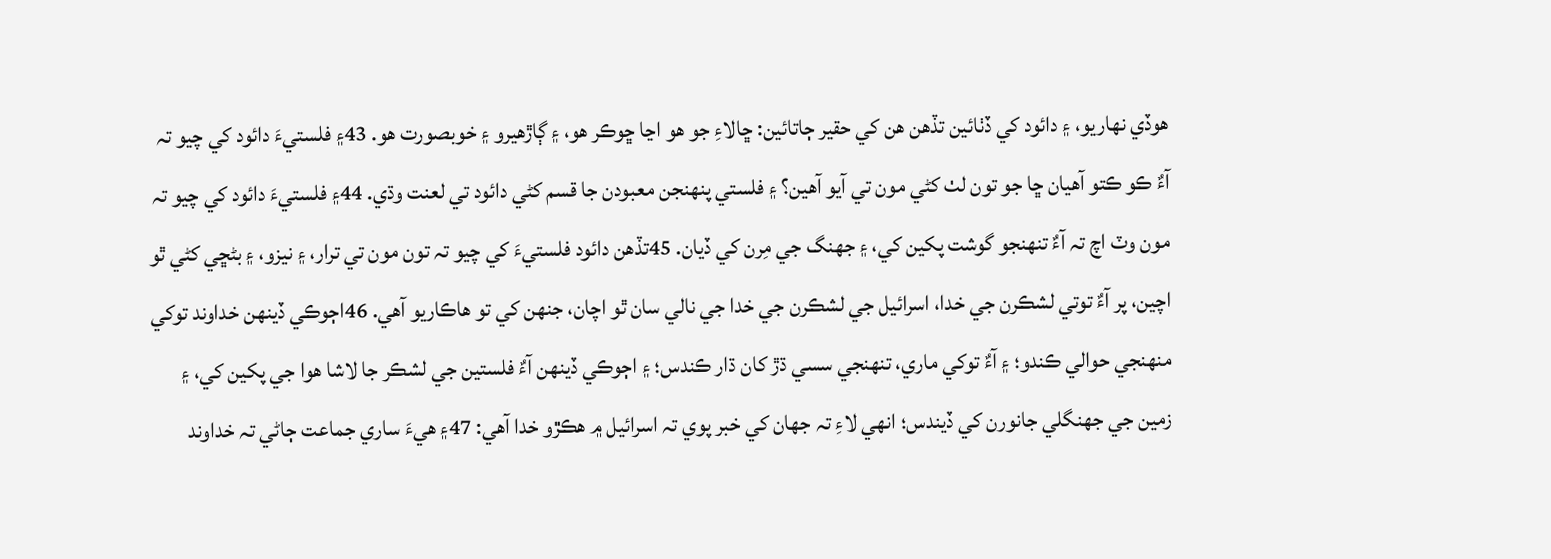هوڏي نهاريو، ۽ دائود کي ڏٺائين تڏهن هن کي حقير ڄاتائين: ڇالاءِ جو هو اڃا ڇوڪر هو، ۽ ڳاڙهيرو ۽ خوبصورت هو. 43۽ فلستيءَ دائود کي چيو تہ آءٌ ڪو ڪتو آهيان ڇا جو تون لٺ کڻي مون تي آيو آهين؟ ۽ فلستي پنهنجن معبودن جا قسم کڻي دائود تي لعنت وڌي. 44۽ فلستيءَ دائود کي چيو تہ مون وٽ اچ تہ آءٌ تنهنجو گوشت پکين کي، ۽ جهنگ جي مِرن کي ڏيان. 45تڏهن دائود فلستيءَ کي چيو تہ تون مون تي ترار، ۽ نيزو، ۽ بڻڇي کڻي ٿو اچين، پر آءٌ توتي لشڪرن جي خدا، اسرائيل جي لشڪرن جي خدا جي نالي سان ٿو اچان، جنهن کي تو هاڪاريو آهي. 46اڄوڪي ڏينهن خداوند توکي منهنجي حوالي ڪندو؛ ۽ آءٌ توکي ماري، تنهنجي سسي ڌڙ کان ڌار ڪندس؛ ۽ اڄوڪي ڏينهن آءٌ فلستين جي لشڪر جا لاشا هوا جي پکين کي، ۽ زمين جي جهنگلي جانورن کي ڏيندس؛ انهي لاءِ تہ جهان کي خبر پوي تہ اسرائيل ۾ هڪڙو خدا آهي: 47۽ هيءَ ساري جماعت ڄاڻي تہ خداوند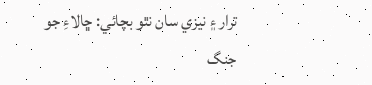ترار ۽ نيزي سان نٿو بچائي: ڇالاءِ جو جنگ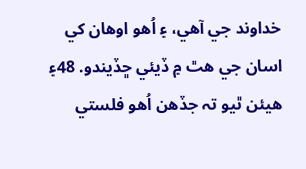خداوند جي آهي، ۽ اُهو اوهان کي اسان جي هٿ ۾ ڏيئي ڇڏيندو. 48۽ هيئن ٿيو تہ جڏهن اُهو فلستي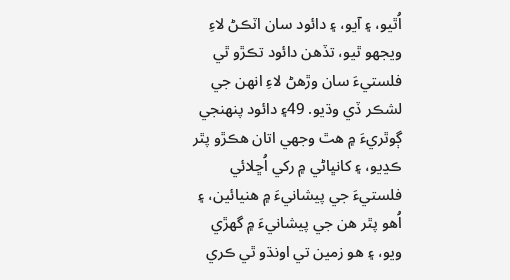اُٿيو، ۽ آيو، ۽ دائود سان اٽڪڻ لاءِ ويجهو ٿيو، تڏهن دائود تڪڙو ٿي فلستيءَ سان وڙهڻ لاءِ انهن جي لشڪر ڏي وڌيو. 49۽ دائود پنهنجي ڳوٿريءَ ۾ هٿ وجهي اتان هڪڙو پٿر ڪڍيو، ۽ کانڀاڻي ۾ رکي اُڇلائي فلستيءَ جي پيشانيءَ ۾ هنيائين، ۽ اُهو پٿر هن جي پيشانيءَ ۾ گهڙي ويو، ۽ هو زمين تي اونڌو ٿي ڪري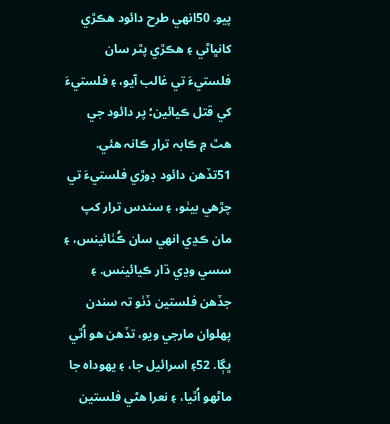پيو. 50انهي طرح دائود هڪڙي کانڀاڻي ۽ هڪڙي پٿر سان فلستيءَ تي غالب آيو، ۽ فلستيءَ کي قتل ڪيائين؛ پر دائود جي هٿ ۾ ڪابہ ترار ڪانہ هئي. 51تڏهن دائود ڊوڙي فلستيءَ تي چڙهي بيٺو، ۽ سندس ترار کپ مان ڪڍي انهي سان ڪُٺائينس، ۽ سسي وڍي ڌار ڪيائينس. ۽ جڏهن فلستين ڏٺو تہ سندن پهلوان مارجي ويو، تڏهن هو اُٿي ڀڳا. 52۽ اسرائيل جا، ۽ يهوداہ جا ماڻهو اُٿيا، ۽ نعرا هڻي فلستين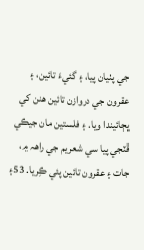جي پٺيان پيا، ۽ گئيءَ تائين، ۽ عقرون جي دروازن تائين هنن کي ڀڄائيندا ويا. ۽ فلستين مان جيڪي ڦٽجي پيا سي شعريم جي راهہ ۾، جات ۽ عقرون تائين پئي ڪِريا. 53۽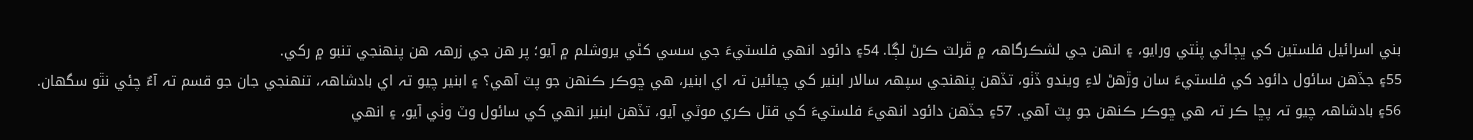بني اسرائيل فلستين کي ڀڄائي پٺتي ورايو، ۽ انهن جي لشڪرگاهہ ۾ ڦرلٽ ڪرڻ لڳا. 54۽ دائود انهي فلستيءَ جي سسي کڻي يروشلم ۾ آيو؛ پر هن جي زرهہ هن پنهنجي تنبو ۾ رکي.
55۽ جڏهن سائول دائود کي فلستيءَ سان وڙهڻ لاءِ ويندو ڏٺو، تڏهن پنهنجي سپهہ سالار ابنير کي چيائين تہ اي ابنير، هي ڇوڪر ڪنهن جو پٽ آهي؟ ۽ ابنير چيو تہ اي بادشاهہ، تنهنجي جان جو قسم تہ آءٌ چئي نٿو سگهان. 56۽ بادشاهہ چيو تہ پڇا ڪر تہ هي ڇوڪر ڪنهن جو پٽ آهي. 57۽ جڏهن دائود انهيءَ فلستيءَ کي قتل ڪري موٽي آيو، تڏهن ابنير انهي کي سائول وٽ وٺي آيو، ۽ انهي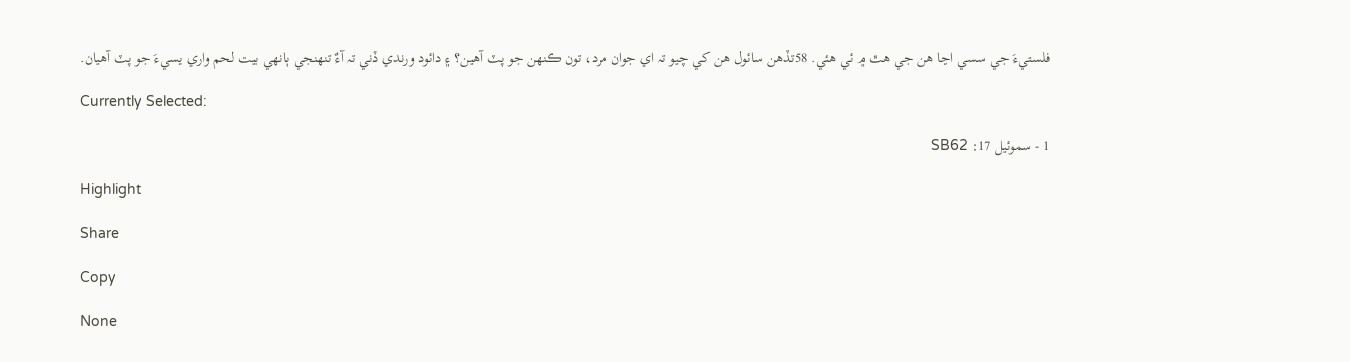فلستيءَ جي سسي اڃا هن جي هٿ ۾ ئي هئي. 58تڏهن سائول هن کي چيو تہ اي جوان مرد، تون ڪنهن جو پٽ آهين؟ ۽ دائود ورندي ڏني تہ آءٌ تنهنجي ٻانهي بيت لحم واري يسيءَ جو پٽ آهيان.

Currently Selected:

1 - سموئيل 17: SB62

Highlight

Share

Copy

None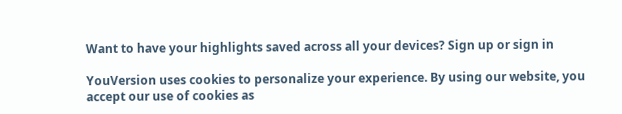Want to have your highlights saved across all your devices? Sign up or sign in

YouVersion uses cookies to personalize your experience. By using our website, you accept our use of cookies as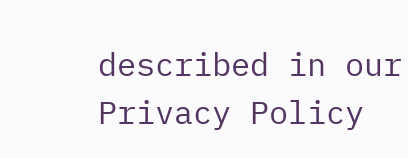described in our Privacy Policy